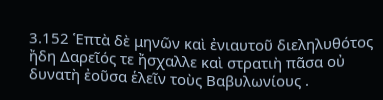3.152 Ἑπτὰ δὲ μηνῶν καὶ ἐνιαυτοῦ διεληλυθότος ἤδη Δαρεῖός τε ἤσχαλλε καὶ στρατιὴ πᾶσα οὐ δυνατὴ ἐοῦσα ἑλεῖν τοὺς Βαβυλωνίους .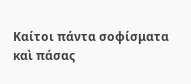Καίτοι πάντα σοφίσματα καὶ πάσας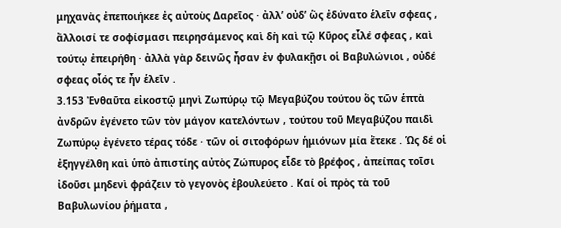μηχανὰς ἐπεποιήκεε ἐς αὐτοὺς Δαρεῖος · ἀλλ’ οὐδ’ ὣς ἐδύνατο ἑλεῖν σφεας , ἄλλοισί τε σοφίσμασι πειρησάμενος καὶ δὴ καὶ τῷ Κῦρος εἷλέ σφεας , καὶ τούτῳ ἐπειρήθη · ἀλλὰ γὰρ δεινῶς ἦσαν ἐν φυλακῇσι οἱ Βαβυλώνιοι , οὐδέ σφεας οἷός τε ἦν ἑλεῖν .
3.153 Ἐνθαῦτα εἰκοστῷ μηνὶ Ζωπύρῳ τῷ Μεγαβύζου τούτου ὃς τῶν ἑπτὰ ἀνδρῶν ἐγένετο τῶν τὸν μάγον κατελόντων , τούτου τοῦ Μεγαβύζου παιδὶ Ζωπύρῳ ἐγένετο τέρας τόδε · τῶν οἱ σιτοφόρων ἡμιόνων μία ἔτεκε . Ὡς δέ οἱ ἐξηγγέλθη καὶ ὑπὸ ἀπιστίης αὐτὸς Ζώπυρος εἶδε τὸ βρέφος , ἀπείπας τοῖσι ἰδοῦσι μηδενὶ φράζειν τὸ γεγονὸς ἐβουλεύετο . Καί οἱ πρὸς τὰ τοῦ Βαβυλωνίου ῥήματα ,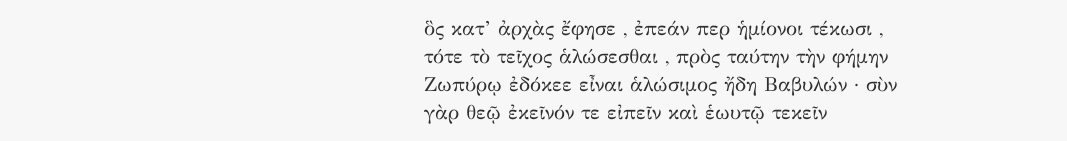ὃς κατ’ ἀρχὰς ἔφησε , ἐπεάν περ ἡμίονοι τέκωσι , τότε τὸ τεῖχος ἁλώσεσθαι , πρὸς ταύτην τὴν φήμην Ζωπύρῳ ἐδόκεε εἶναι ἁλώσιμος ἤδη Βαβυλών · σὺν γὰρ θεῷ ἐκεῖνόν τε εἰπεῖν καὶ ἑωυτῷ τεκεῖν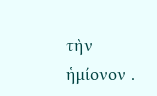τὴν ἡμίονον .